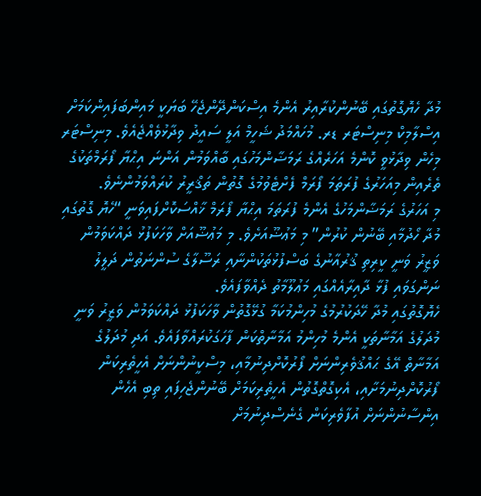މުދާ ހެޔޮގޮތުގައި ބޭނުންކުރާއިރު އެންމެ އިސްކަންދޭންޖެހޭ ބަޔަކީ މައިންބަފައިންކަމަށް އިސްލާމިކް މިނިސްޓަރ ޑރ. މުހައްމަދު ޝަހީމް އަލީ ސައީދު ވިދާޅުވެއްޖެއެވެ. މިނިސްޓަރ މިހެން ވިދާޅުވީ ކޮންމެ އަހަރެއްގެ ރަމަޟާންމަހުގައި ބާއްވަމުން އަންނަ އިޙްޔާ ފޯރަމްތަކުގެ ތެރެއިން މިއަހަރުގެ ފުރަތަމަ ފޯރަމް ފެށްޓެވުމުގެ ގޮތުން ތަޤްރީރު ކުރައްވަމުންނެވެ.
މި އަހަރުގެ ރަމަޟާންމަހުގެ އެންމެ ފުރަތަމަ އިޙްޔާ ފޯރަމް ޚާއްސަކޮށްފައިވަނީ “ހެޔޮ ގޮތުގައި މުދާ ހޯދުމާއި ބޭނުން ކުރުން” މި މަޢުޟޫއަށެވެ. މި މަޢުޟޫއަށް ވާހަކަފުޅު ދައްކަވަމުން ވަޒީރު ވަނީ ކީރިތި ޤުރުއާނުގެ ބަސްފުޅުތަކުންނާއި ރަސޫލާގެ ސުންނަތުން ދަލީލު ނަންގަވައި ފުޅާ ދާއިރާއެއްގައި މަޢުލޫމާތު ދެއްވާފައެވެ.
ހެޔޮގޮތުގައި މުދާ ހޭދަކުރުމުގެ މުހިންމުކަމާ ގުޅޭގޮތުން ވާހަކަފުޅު ދައްކަވަމުން ވަޒީރު ވަނީ މުދަލުގެ އަމާނާތަކީ އެންމެ މުހިންމު އަމާނާތްކަން ފާހަގަކުރައްވާފައެވެ. އަދި މުދަލުގެ އަމާނާތް އޭގެ ޙައްޤުވެރިންނަށް ފޯރުކޮށްދިނުމާއި، މިސްކީނުންނަށް އެހީތެރިކަން ފޯރުކޮށްދިނުމަށާއި، އެކިގޮތްގޮތުން އެހީތެރިކަމަށް ބޭނުންޖެހިފައި ތިބި އެހެން އިންސާނުންނަށް އުފާވެރިކަން ގެނެސްދިނުމަށް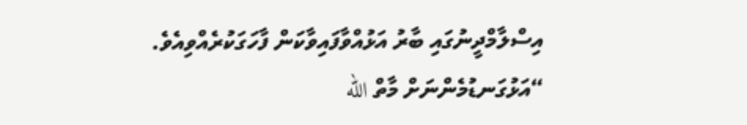އިސްލާމްދީނުގައި ބާރު އަޅުއްވާފައިވާކަން ފާހަގަކުރެއްވިއެވެ.
“އަޅުގަނޑުމެންނަށް މާތް الله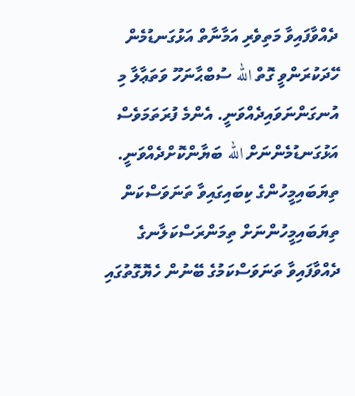ދެއްވާފައިވާ މަތިވެރި އަމާނާތް އަޅުގަނޑުމެން ހޭދަކުރަންވީ ގޮތް الله ސުބްޙާނަހޫ ވަތަޢާލާ މި އުނގަންނަވައިދެއްވަނީ. އެންމެ ފުރަތަމަވެސް އަޅުގަނޑުމެންނަށް الله ބަޔާންކޮށްދެއްވަނީ. ތިޔަބައިމީހުންގެ ކިބައިގައިވާ ތަނަވަސްކަން ތިޔަބައިމީހުންނަށް ތިމަންރަސްކަލާނގެ ދެއްވާފައިވާ ތަނަވަސްކަމުގެ ބޭނުން ހެޔޮގޮތުގައި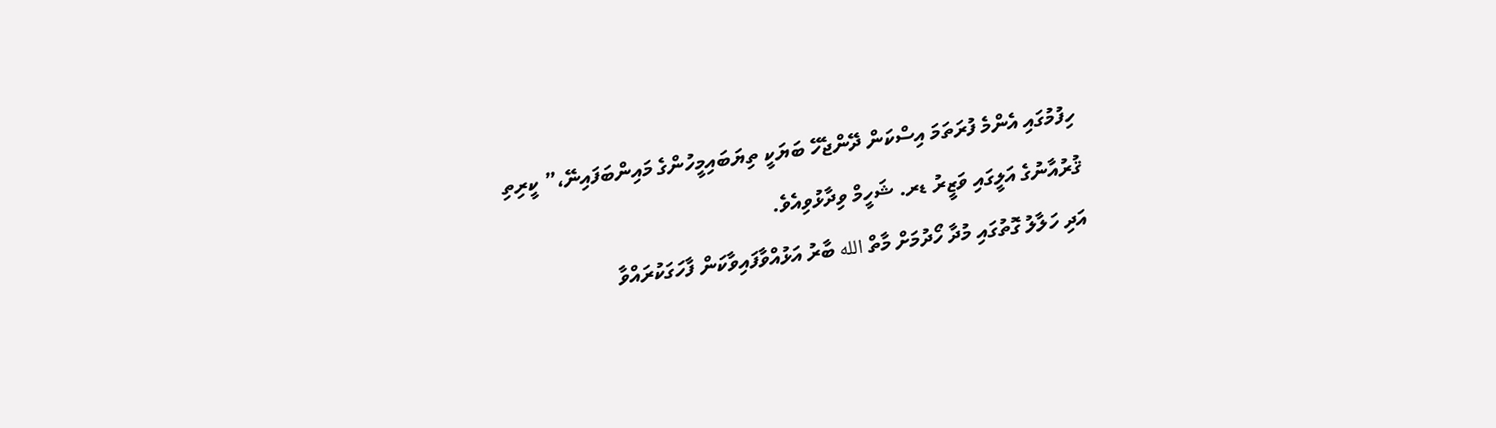ހިފުމުގައި އެންމެ ފުރަތަމަ އިސްކަން ދޭންޖެހޭ ބަޔަކީ ތިޔަބައިމީހުންގެ މައިންބަފައިނޭ،” ކީރިތި ޤުރުއާނުގެ އަލީގައި ވަޒީރު ޑރ. ޝަހީމް ވިދާޅުވިއެވެ.
އަދި ހަލާލު ގޮތުގައި މުދާ ހޯދުމަށް މާތް الله ބާރު އަޅުއްވާފައިވާކަން ފާހަގަކުރައްވާ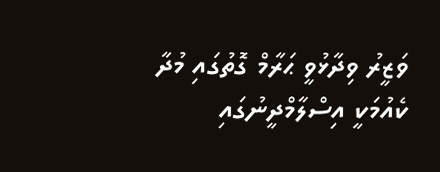ވަޒީރު ވިދާޅުވީ ޙަރާމް ގޮތުގައި މުދާ ކެއުމަކީ އިސްލާމްދީނުގައި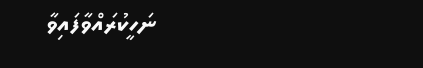ނަހީކުރައްވާފައިވާ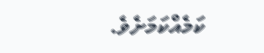ކަމެއްކަމަށެވެ.